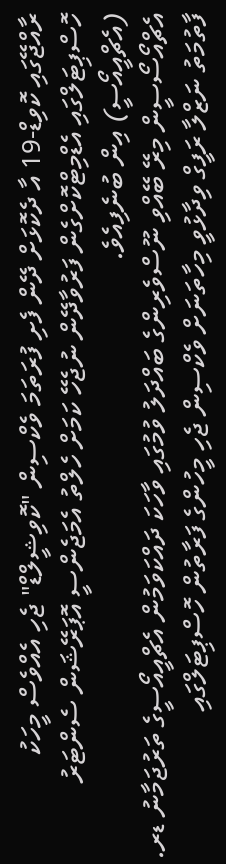ރާއްޖޭގައި ކޮވިޑް-19 އާ ދެކޮޅަށް ދޭން ފެށި ފުރަތަމަ ވެކްސިން "ކޮވިޝީލްޑް" ޖެހި އެއްވެސް މީހަކު ހޮސްޕިޓަލްގައި އެޑްމިޓްކޮށްގެން ފަރުވާދޭން ނުޖެހޭ ކަމަށް ހެލްތު އެމަޖެންސީ އޮޕަރޭޝަން ސެންޓަރު (އެޗްއީއޯސީ) އިން ބުނެފިއެވެ.
އެޗްއޯސޯސީން މިރޭ ބޭއްވި ނޫސްވެރިންގެ ބައްދަލު ވުމުގައި ވާހަކަ ދައްކަވަމުން އެޗްއީއޯސީގެ ތަރުޖަމާނު ޑރ. ފާތުމަތު ނަޒްލާ ރަފީގް ވިދާޅުވީ މިހާތަނަށް ވެކްސިން ޖެހި މީހުންގެ ފަރާތުން ހޮސްޕިޓަލްގައި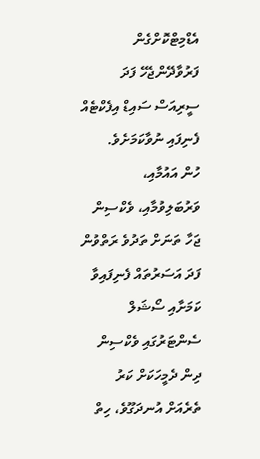އެޑްމިޓްކޮށްގެން ފަރުވާދޭންޖެހޭ ފަދަ ސީރިއަސް ސައިޑް އިފެކްޓެއް ފެނިފައި ނުވާކަމަށެވެ.
ހުން އައުމާއި، ވަރުބަލިވުމާއި، ވެކްސިން ޖަހާ ތަނަށް ތަދުވެ ރަތްވުން ފަދަ އަސަރުތައް ފެނިފައިވާ ކަމަށާއި ސޯޝަލް ސެންޓަރުގައި ވެކްސިން ދިން ދެމީހަކަށް ކަރު ތެރެއަށް އުނދަގޫވެ، ހިތް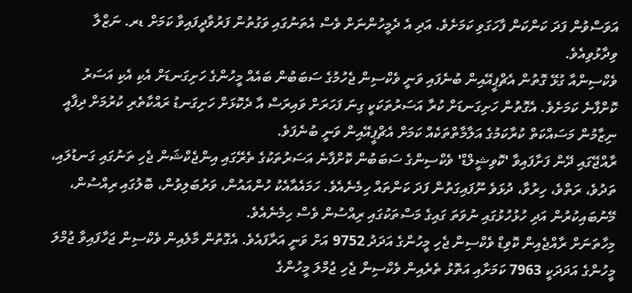އަވަސްވުން ފަދަ ކަންކަން ފާހަގަވި ކަމަށެވެ. އަދި އެ ދެމީހުންނަށް ވެސް އެތަނުގައި ވަގުތުން ފަރުވާދީފައިވާ ކަމަށް ޑރ. ނަޒްލާ ވިދާޅުވިއެވެ.
ވެކްސިންއާ ގުޅޭ ގޮތުން އެޗްޕީއޭއިން ބުނެފައި ވަނީ ވެކްސިން ޖެހުމުގެ ސަބަބުން ބައެއް މީހުންގެ ހަށިގަނޑަށް އެކި އެކި އަސަރު ކޮށްފާނެ ކަމަށެވެ. އެގޮތުން ހަށިގަނޑަށް ކުރާ އަސަރުތަކަކީ ގިނަ ފަހަރަށް ވައިރަސް އާ ދެކޮޅަށް ހަށިގަނޑު ރައްކާތެރި ކުރުމަށް ދިފާއީ ނިޒާމުން މަސައްކަތް ކުރާކަމުގެ އަލާމާތްތަކެއް ކަމަށް އެޗްޕީއޭއިން ވަނީ ބުނެފަވެ.
ރާއްޖޭގައި ދޭން ފަށާފައިވާ 'ކޮވިޝީލްޑް' ވެކްސިންގެ ސަބަބުން ކޮށްފާނެ އަސަރުތަކުގެ ތެރޭގައި އިންޖެކްޝަން ޖެހި ތަނުގައި ގަނޑުލައި، ތަދުވެ، ރަތްވެ، ހިރުވާ، ދުޅަވެ ނޫފައިގަތުން ފަދަ ކަންތައް ހިމެނެއެވެ. ހަމައެއާއެކު ހުންއައުން، ވަރުބަލިވުން، ބޮލުގައި ރިއްސުން، މޭނުބައިކުރުން އަދި ހުޅުހުޅުގައި ނުވަތަ ގައިގެ މަސްތަކުގައި ރިއްސުން ވެސް ހިމެނެއެވެ.
މިހާތަނަށް ރާއްޖެއިން ކޮވިޑް ވެކްސިން ޖެހި މީހުންގެ އަދަދު 9752 އަށް ވަނީ އަރާފައެވެ. އެގޮތުން މާލެއިން ވެކްސިން ޖަހާފައިވާ ޖުމްލަ މީހުންގެ އަދަދަކީ 7963 ކަމަށާއި އަތޮޅު ތެރެއިން ވެކްސިން ޖެހި ޖުމްލަ މީހުންގެ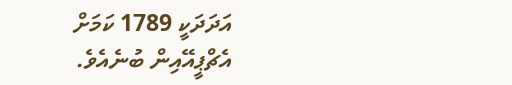އަދަދަކީ 1789 ކަމަށް އެޗްޕީއޭއިން ބުނެއެވެ.